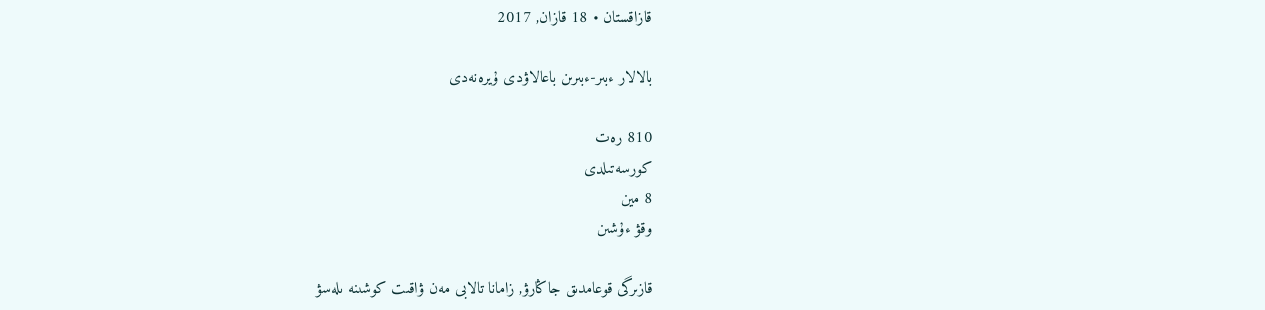قازاقستان • 18 قازان, 2017

بالالار ءبىر-ءبىرىن باعالاۋدى ۇيرەنەدى

810 رەت
كورسەتىلدى
8 مين
وقۋ ءۇشىن

قازىرگى قوعامدىق جاڭارۋ, زامانا تالابى مەن ۋاقىت كوشىنە ىلەسۋ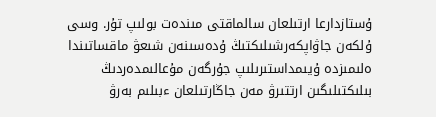ۇستازدارعا ارتىلعان سالماقتى مىندەت بولىپ تۇر. وسى ۇلكەن جاۋاپكەرشىلىكتىڭ ۇدەسىنەن شىعۋ ماقساتىندا ەلىمىزدە ۇيىمداستىرىلىپ جۇرگەن مۇعالىمدەردىڭ بىلىكتىلىگىن ارتتىرۋ مەن جاڭارتىلعان ءبىلىم بەرۋ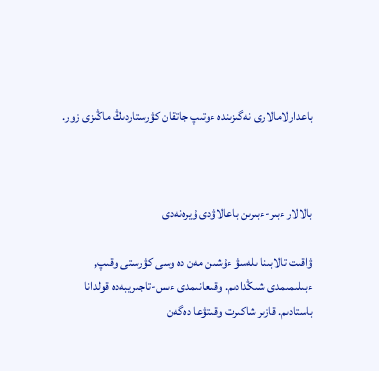باعدارلامالارى نەگىزىندە ءوتىپ جاتقان كۋرستاردىڭ ماڭىزى زور.



بالالار ءبىر-ءبىرىن باعالاۋدى ۇيرەنەدى

ۋاقىت تالابىنا ىلەسۋ ءۇشىن مەن دە وسى كۋرستى وقىپ, ءبىلىمىمدى شىڭدادىم. وقىعانىمدى ءىس-تاجىريبەدە قولدانا باستادىم. قازىر شاكىرت وقىتۋعا دەگەن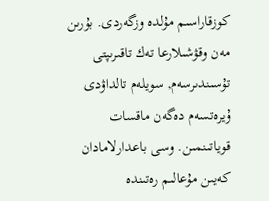كوزقاراسىم مۇلدە وزگەردى. بۇرىن مەن وقۋشىلارعا تەك تاقىرىپتى تۇسىندىرسەم, سويلەم تالداۋدى ۇيرەتسەم دەگەن ماقسات قوياتىنمىن. وسى باعدارلامادان كەيىن مۇعالىم رەتىندە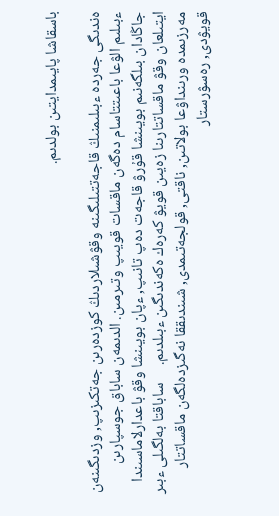باسقاشا پايىمدايتىن بولدىم.

ەندىگى جەردە ءبىلىمنىڭ قاجەتتىلىگىنە وقۋشىلاردىڭ كوزدەرىن جەتكىزىپ, وزدىگىنەن ءبىلىم الۋعا باعىتتاسام دەگەن ماقسات قويىپ وتىرمىن. الدىمەن ساباق جوسپارىن جاڭادان بىلگەنىم بويىنشا قۇرۋ قاجەت دەپ تانىپ, ءپان بويىنشا وقۋ باعدارلاماسىندا ايتىلعان وقۋ ماقساتتارىنا زەيىن قويۋ كەرەك ەكەندىگىن ءبىلدىم.     ساباقتا بەلگىلى ءبىر مەرزىمدە ورىنداۋعا بولاتىن, ناقتى, قولجەتىمدى, شىندىققا نەگىزدەلگەن ماقساتتار قويۋدى, رەسۋرستار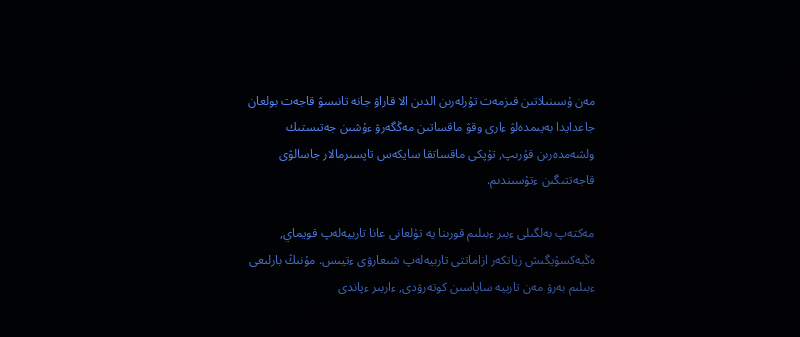مەن ۇسىنىلاتىن قىزمەت تۇرلەرىن الدىن الا قاراۋ جانە تانىسۋ قاجەت بولعان جاعدايدا بەيىمدەلۋ ءارى وقۋ ماقساتىن مەڭگەرۋ ءۇشىن جەتىستىك ولشەمدەرىن قۇرىپ, تۇپكى ماقساتقا سايكەس تاپسىرمالار جاسالۋى قاجەتتىگىن ءتۇسىندىم.

مەكتەپ بەلگىلى ءبىر ءبىلىم قورىنا يە تۇلعانى عانا تاربيەلەپ قويماي, ەڭبەكسۇيگىش زياتكەر ازاماتتى تاربيەلەپ شىعارۋى ءتيىس. مۇنىڭ بارلىعى ءبىلىم بەرۋ مەن تاربيە ساپاسىن كوتەرۋدى, ءاربىر ءپاندى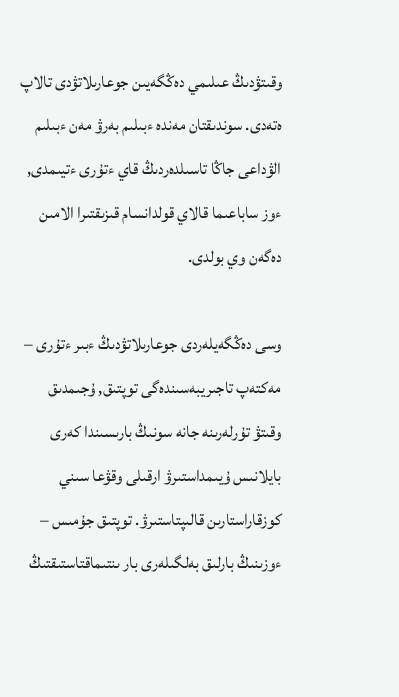وقىتۋدىڭ عىلىمي دەڭگەيىن جوعارىلاتۋدى تالاپ ەتەدى. سوندىقتان مەندە ءبىلىم بەرۋ مەن ءبىلىم الۋداعى جاڭا تاسىلدەردىڭ قاي ءتۇرى ءتيىمدى, ءوز ساباعىما قالاي قولدانسام قىزىقتىرا الامىن دەگەن وي بولدى.

وسى دەڭگەيلەردى جوعارىلاتۋدىڭ ءبىر ءتۇرى – مەكتەپ تاجىريبەسىندەگى توپتىق, ۇجىمدىق وقىتۋ تۇرلەرىنە جانە سونىڭ بارىسىندا كەرى بايلانىس ۇيىمداستىرۋ ارقىلى وقۋعا سىني كوزقاراستارىن قالىپتاستىرۋ. توپتىق جۇمىس – ءوزىنىڭ بارلىق بەلگىلەرى بار ىنتىماقتاستىقتىڭ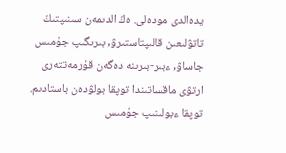يدەالدى مودەلى. ەڭ الدىمەن سىنىپتىڭ تاتۋلىعىن قالىپتاستىرۋ, بىرىگىپ جۇمىس جاساۋ, ءبىر-بىرىنە دەگەن قۇرمەتتەرى ارتۋى ماقساتىندا توپقا بولۋدەن باستادىم. توپقا ءبولىنىپ جۇمىس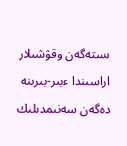ىستەگەن وقۋشىلار اراسىندا ءبىر-بىرىنە دەگەن سەنىمدىلىك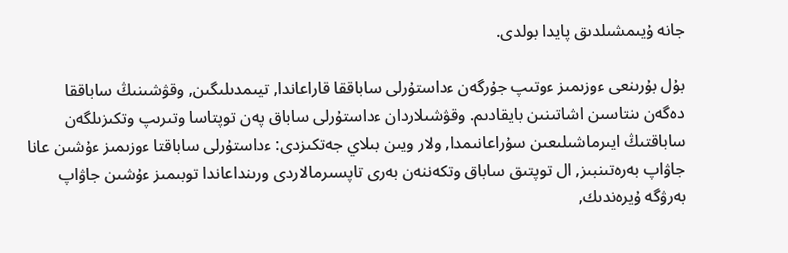جانە ۇيىمشىلدىق پايدا بولدى.

بۇل بۇرىنعى ءوزىمىز ءوتىپ جۇرگەن ءداستۇرلى ساباققا قاراعاندا, تيىمدىلىگىن, وقۋشىنىڭ ساباققا دەگەن ىنتاسىن اشاتىنىن بايقادىم. وقۋشىلاردان ءداستۇرلى ساباق پەن توپتاسا وتىرىپ وتكىزىلگەن ساباقتىڭ ايىرماشىلىعىن سۇراعانىمدا, ولار ويىن بىلاي جەتكىزدى: ءداستۇرلى ساباقتا ءوزىمىز ءۇشىن عانا جاۋاپ بەرەتىنبىز, ال توپتىق ساباق وتكەننەن بەرى تاپسىرمالاردى ورىنداعاندا توبىمىز ءۇشىن جاۋاپ بەرۋگە ۇيرەندىك,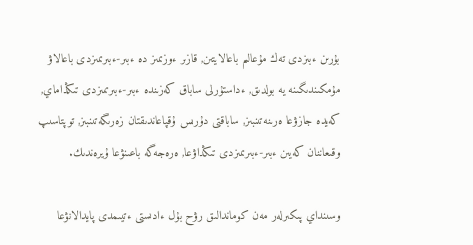بۇرىن ءبىزدى تەك مۇعالىم باعالايتىن, قازىر ءوزىمىز دە ءبىر-ءبىرىمىزدى باعالاۋ مۇمكىندىگىنە يە بولدىق, ءداستۇرلى ساباق كەزىندە ءبىر-ءبىرىمىزدى تىڭداماي, كەيدە جازۋعا ەرىنەتىنبىز, ساباقتى دۇرىس ۇقپاعاندىقتان زەرىگەتىنبىز, توپتاسىپ وقىعاننان كەيىن ءبىر-ءبىرىمىزدى تىڭداۋعا, ەرەجەگە باعىنۋعا ۇيرەندىك.

وسىنداي پىكىرلەر مەن كوماندالىق رۋح بۇل ءادىستى ءتيىمدى پايدالانۋعا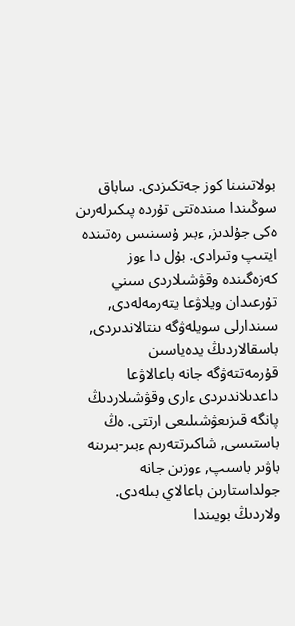بولاتىنىنا كوز جەتكىزدى. ساباق سوڭىندا مىندەتتى تۇردە پىكىرلەرىن ەكى جۇلدىز, ءبىر ۇسىنىس رەتىندە ايتىپ وتىرادى. بۇل دا ءوز كەزەگىندە وقۋشىلاردى سىني تۇرعىدان ويلاۋعا يتەرمەلەدى, سىندارلى سويلەۋگە ىنتالاندىردى, باسقالاردىڭ يدەياسىن قۇرمەتتەۋگە جانە باعالاۋعا داعدىلاندىردى ءارى وقۋشىلاردىڭ پانگە قىزىعۋشىلىعى ارتتى. ەڭ باستىسى, شاكىرتتەرىم ءبىر-بىرىنە باۋىر باسىپ, ءوزىن جانە جولداستارىن باعالاي بىلەدى. ولاردىڭ بويىندا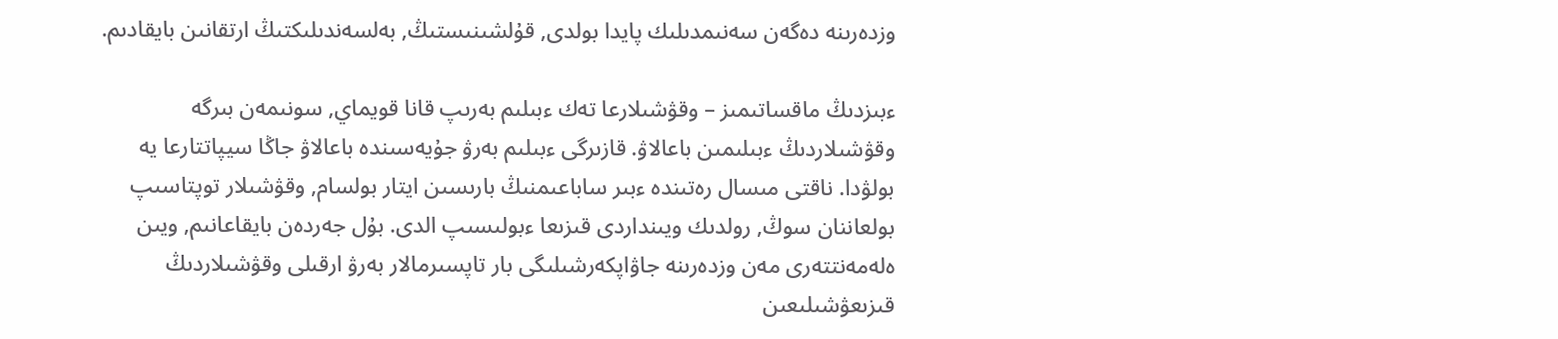وزدەرىنە دەگەن سەنىمدىلىك پايدا بولدى, قۇلشىنىستىڭ, بەلسەندىلىكتىڭ ارتقانىن بايقادىم.

ءبىزدىڭ ماقساتىمىز – وقۋشىلارعا تەك ءبىلىم بەرىپ قانا قويماي, سونىمەن بىرگە وقۋشىلاردىڭ ءبىلىمىن باعالاۋ. قازىرگى ءبىلىم بەرۋ جۇيەسىندە باعالاۋ جاڭا سيپاتتارعا يە بولۋدا. ناقتى مىسال رەتىندە ءبىر ساباعىمنىڭ بارىسىن ايتار بولسام, وقۋشىلار توپتاسىپ بولعاننان سوڭ, رولدىك ويىنداردى قىزىعا ءبولىسىپ الدى. بۇل جەردەن بايقاعانىم, ويىن ەلەمەنتتەرى مەن وزدەرىنە جاۋاپكەرشىلىگى بار تاپسىرمالار بەرۋ ارقىلى وقۋشىلاردىڭ قىزىعۋشىلىعىن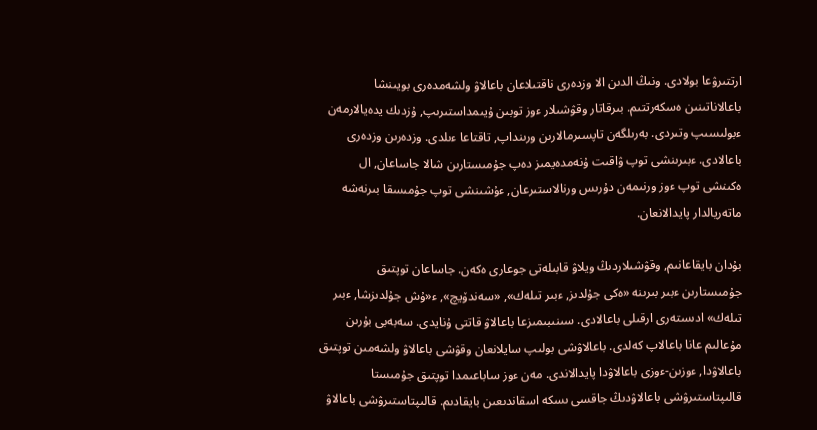ارتتىرۋعا بولادى. ونىڭ الدىن الا وزدەرى ناقتىلاعان باعالاۋ ولشەمدەرى بويىنشا باعالاناتىنىن ەسكەرتتىم. بىرقاتار وقۋشىلار ءوز توبىن ۇيىمداستىرىپ, ۇزدىك يدەيالارمەن ءبولىسىپ وتىردى. بەرىلگەن تاپسىرمالارىن ورىنداپ, تاقتاعا ءىلدى. وزدەرىن وزدەرى باعالادى. ءبىرىنشى توپ ۋاقىت ۇنەمدەيمىز دەپ جۇمىستارىن شالا جاساعان, ال ەكىنشى توپ ءوز ورنىمەن دۇرىس ورنالاستىرعان, ءۇشىنشى توپ جۇمىسقا بىرنەشە ماتەريالدار پايدالانعان.

بۇدان بايقاعانىم, وقۋشىلاردىڭ ويلاۋ قابىلەتى جوعارى ەكەن. جاساعان توپتىق جۇمىستارىن ءبىر بىرىنە «ەكى جۇلدىز, ءبىر تىلەك», «سەندۆيچ», ء«ۇش جۇلدىزشا, ءبىر تىلەك» ادىستەرى ارقىلى باعالادى. سىنىبىمىزعا باعالاۋ قاتتى ۇنايدى. سەبەبى بۇرىن مۇعالىم عانا باعالاپ كەلدى. باعالاۋشى بولىپ سايلانعان وقۋشى باعالاۋ ولشەمىن توپتىق باعالاۋدا, ءوزىن-ءوزى باعالاۋدا پايدالاندى. مەن ءوز ساباعىمدا توپتىق جۇمىستا قالىپتاستىرۋشى باعالاۋدىڭ جاقسى ىسكە اسقاندىعىن بايقادىم. قالىپتاستىرۋشى باعالاۋ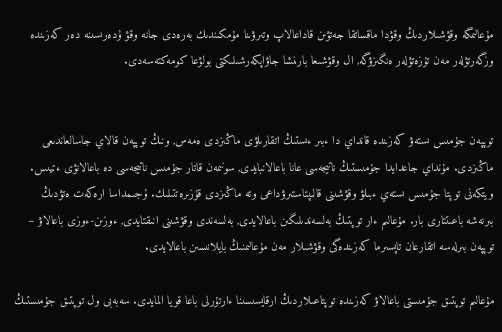مۇعالىمگە وقۋشىلاردىڭ وقۋدا ماقساتقا جەتۋىن قاداعالاپ وتىرۋىنا مۇمكىندىك بەرەدى جانە وقۋ ۇدەرىسىنە دەر كەزىندە وزگەرتۋلەر مەن تۇزەتۋلەر ەنگىزۋگە, ال وقۋشىعا بارىنشا جاۋاپكەرشىلىكتى بولۋعا كومەكتەسەدى.


توپپەن جۇمىس ىستەۋ كەزىندە قانداي دا ءبىر ءىستىڭ اتقارىلۋى ماڭىزدى ەمەس, ونىڭ توپپەن قالاي جاسالعاندىعى ماڭىزدى. مۇنداي جاعدايدا جۇمىستىڭ ناتيجەسى عانا باعالانبايدى, سونىمەن قاتار جۇمىس ناتيجەسى دە باعالانۋى ءتيىس. ويتكەنى توپتا جۇمىس ىستەي ءبىلۋ وقۋشىنى قالىپتاستىرۋداعى وتە ماڭىزدى قۇزىرەتتىلىك. ۇجىمداسا ارەكەت ەتۋدىڭ بىرنەشە باعىتتارى بار. مۇعالىم ءار توپتىڭ بەلسەندىلىگىن باعالايدى, بەلسەندى وقۋشىنى انىقتايدى, ءوزىن-ءوزى باعالاۋ – توپپەن بىرلەسە اتقارعان تاپسىرما كەزىندەگى وقۋشىلار مەن مۇعالىمنىڭ بايلانىسىن باعالايدى.

مۇعالىم توپتىق جۇمىستى باعالاۋ كەزىندە توپتاعىلاردىڭ ارقايسىسىنا ءارتۇرلى باعا قويا المايدى. سەبەبى ول توپتىق جۇمىستىڭ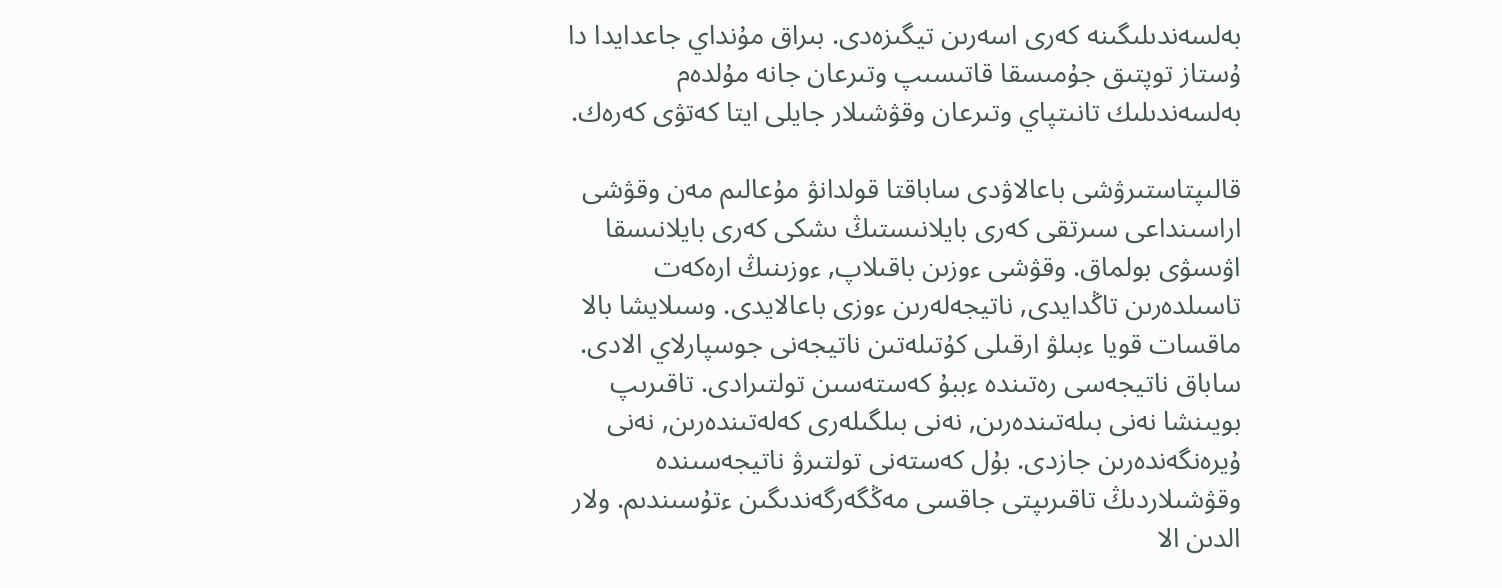بەلسەندىلىگىنە كەرى اسەرىن تيگىزەدى. بىراق مۇنداي جاعدايدا دا ۇستاز توپتىق جۇمىسقا قاتىسىپ وتىرعان جانە مۇلدەم بەلسەندىلىك تانىتپاي وتىرعان وقۋشىلار جايلى ايتا كەتۋى كەرەك.

قالىپتاستىرۋشى باعالاۋدى ساباقتا قولدانۋ مۇعالىم مەن وقۋشى اراسىنداعى سىرتقى كەرى بايلانىستىڭ ىشكى كەرى بايلانىسقا اۋىسۋى بولماق. وقۋشى ءوزىن باقىلاپ, ءوزىنىڭ ارەكەت تاسىلدەرىن تاڭدايدى, ناتيجەلەرىن ءوزى باعالايدى. وسىلايشا بالا ماقسات قويا ءبىلۋ ارقىلى كۇتىلەتىن ناتيجەنى جوسپارلاي الادى. ساباق ناتيجەسى رەتىندە ءببۇ كەستەسىن تولتىرادى. تاقىرىپ بويىنشا نەنى بىلەتىندەرىن, نەنى بىلگىلەرى كەلەتىندەرىن, نەنى ۇيرەنگەندەرىن جازدى. بۇل كەستەنى تولتىرۋ ناتيجەسىندە وقۋشىلاردىڭ تاقىرىپتى جاقسى مەڭگەرگەندىگىن ءتۇسىندىم. ولار الدىن الا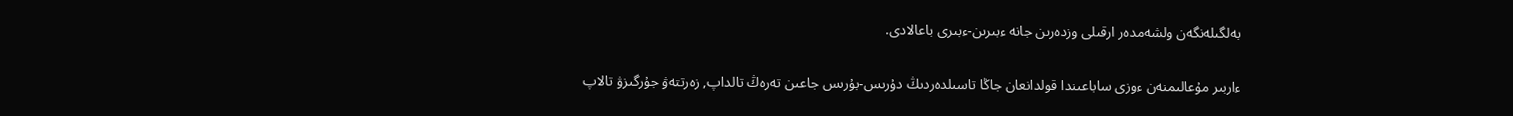بەلگىلەنگەن ولشەمدەر ارقىلى وزدەرىن جانە ءبىرىن-ءبىرى باعالادى.

ءاربىر مۇعالىمنەن ءوزى ساباعىندا قولدانعان جاڭا تاسىلدەردىڭ دۇرىس-بۇرىس جاعىن تەرەڭ تالداپ, زەرتتەۋ جۇرگىزۋ تالاپ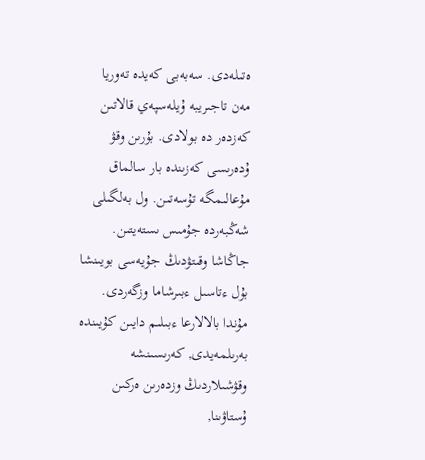ەتىلەدى. سەبەبى كەيدە تەوريا مەن تاجىريبە ۇيلەسپەي قالاتىن كەزدەر دە بولادى. بۇرىن وقۋ ۇدەرىسى كەزىندە بار سالماق مۇعالىمگە تۇسەتىن. ول بەلگىلى شەڭبەردە جۇمىس ىستەيتىن. جاڭاشا وقىتۋدىڭ جۇيەسى بويىنشا بۇل ءتاسىل ءبىرشاما وزگەردى. مۇندا بالالارعا ءبىلىم دايىن كۇيىندە بەرىلمەيدى, كەرىسىنشە وقۋشىلاردىڭ وزدەرىن ەركىن ۇستاۋىنا,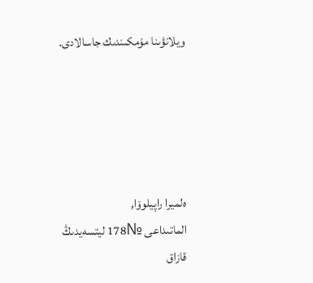ويلانۋىنا مۇمكىندىك جاسالادى.





ەلميرا راپيلوۆا,
الماتىداعى №178 ليتسەيدىڭ
قازاق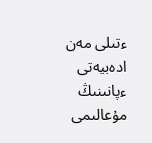ءتىلى مەن ادەبيەتى ءپانىنىڭ مۇعالىمى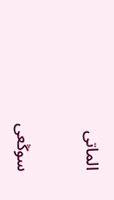الماتى


سوڭعى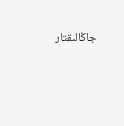جاڭالىقتار